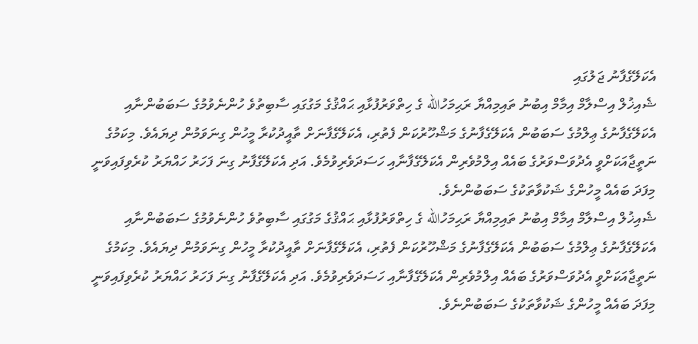އެކަލޭގެފާނު ޖަލުގައި
ޝެއިޚުލް އިސްލާމް އިމާމް އިބުނު ތައިމިއްޔާ ރަޙިމަހުالله ގެ ހިތްވަރުފުޅާއި ޙައްޤުގެ މަގުގައި ސާބިތުވެ ހުންނެވުމުގެ ސަބަބުންނާއި އެކަލޭގެފާނުގެ ޢިލްމުގެ ސަބަބުން އެކަލޭގެފާނުގެ މަޝްހޫރުކަން ފެތުރި، އެކަލޭގެފާނަށް ތާއީދުކުރާ މީހުން ގިނަވަމުން ދިޔައެވެ. މިކަމުގެ ނަތީޖާއަކަށްވީ އެދުވަސްވަރުގެ ބައެއް އިލްމުވެރިން އެކަލޭގެފާނާއި ހަސަދަވެރިވުމެވެ. އަދި އެކަލޭގެފާނު ގިނަ ފަހަރު ހައްޔަރު ކުރެވިފައިވަނީ މިފަދަ ބައެއް މީހުންގެ ޝަކުވާތަކުގެ ސަބަބުންނެވެ.
ޝެއިޚުލް އިސްލާމް އިމާމް އިބުނު ތައިމިއްޔާ ރަޙިމަހުالله ގެ ހިތްވަރުފުޅާއި ޙައްޤުގެ މަގުގައި ސާބިތުވެ ހުންނެވުމުގެ ސަބަބުންނާއި އެކަލޭގެފާނުގެ ޢިލްމުގެ ސަބަބުން އެކަލޭގެފާނުގެ މަޝްހޫރުކަން ފެތުރި، އެކަލޭގެފާނަށް ތާއީދުކުރާ މީހުން ގިނަވަމުން ދިޔައެވެ. މިކަމުގެ ނަތީޖާއަކަށްވީ އެދުވަސްވަރުގެ ބައެއް އިލްމުވެރިން އެކަލޭގެފާނާއި ހަސަދަވެރިވުމެވެ. އަދި އެކަލޭގެފާނު ގިނަ ފަހަރު ހައްޔަރު ކުރެވިފައިވަނީ މިފަދަ ބައެއް މީހުންގެ ޝަކުވާތަކުގެ ސަބަބުންނެވެ.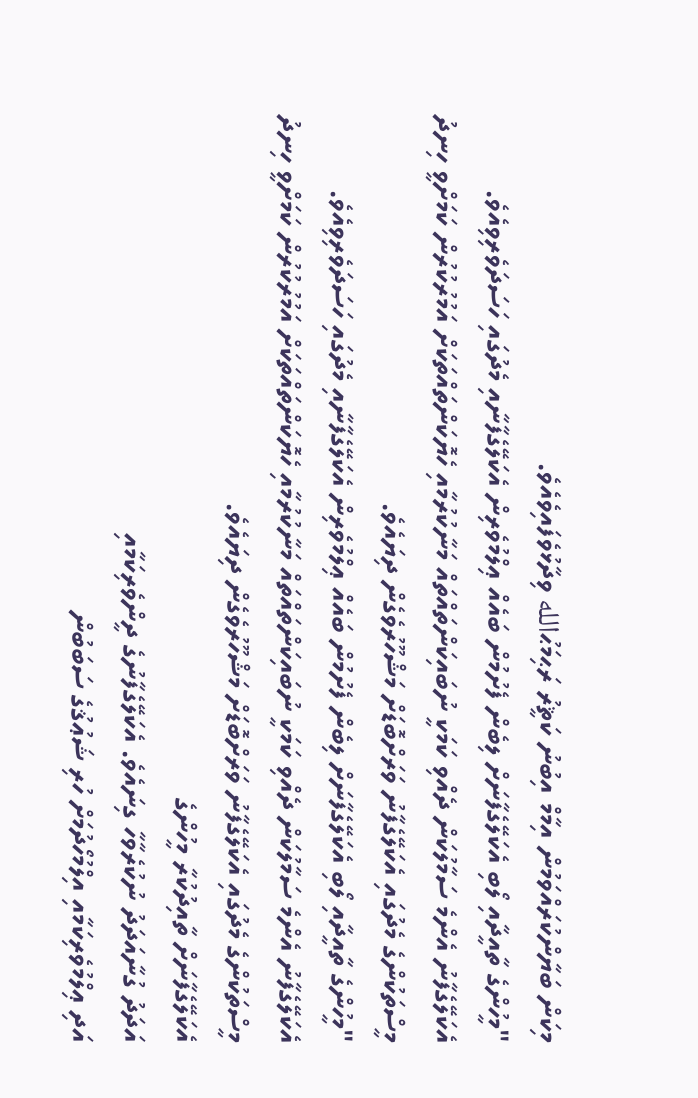މިކަން ބަޔާންކުރައްވަމުން އިމާމް އިބުނު ކަޘީރު ރަޙިމަޙުالله ވިދާޅުވެފައިވެއެވެ.
"މީހުންގެ ތާއީދާއި ލޯބި އެކަލޭގެފާނަށް ލިބެން ފެށުމުން ބައެއް ޢިލްމުވެރިން އެކަލޭގެފާނާއި މެދުގައި ހަސަދަވެރިވިއެވެ. އެކަލޭގެފާނު އެންމެ ސަމާލުކަން ދެއްވި ކަމަކީ ނުބައިކަންތައްތައް މަނާކުރުމާއި ހެޔޮކަންތައްތަކަށް އަމުރުކުރުން ކަމަށްވީ ހިނދު މީސްތަކުންގެ މެދުގައި އެކަލޭގެފާނު ވަރަށްބޮޑަށް މަޝްހޫރުވެގެން ދިޔައެވެ.
"މީހުންގެ ތާއީދާއި ލޯބި އެކަލޭގެފާނަށް ލިބެން ފެށުމުން ބައެއް ޢިލްމުވެރިން އެކަލޭގެފާނާއި މެދުގައި ހަސަދަވެރިވިއެވެ. އެކަލޭގެފާނު އެންމެ ސަމާލުކަން ދެއްވި ކަމަކީ ނުބައިކަންތައްތައް މަނާކުރުމާއި ހެޔޮކަންތައްތަކަށް އަމުރުކުރުން ކަމަށްވީ ހިނދު މީސްތަކުންގެ މެދުގައި އެކަލޭގެފާނު ވަރަށްބޮޑަށް މަޝްހޫރުވެގެން ދިޔައެވެ.
އެކަލޭގެފާނަށް ތާއިދުކުރާ މީހުންގެ
އަދަދު ގުނާއަދަދު ނުކުރެވާހާ ގިނައެވެ. އެކަލޭގެފާނުގެ ދީންވެރިކަމާއި
އަދި ޢިލްމުވެރިކަމާއި އިލްމުހޯދުމަށް ހުރި ޝަޢުޤުގެ ސަބަބުން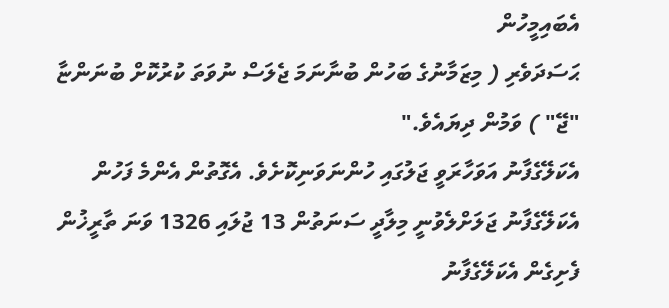އެބައިމީހުން
ޙަސަދަވެރި ( މިޒަމާނުގެ ބަހުން ބުނާނަމަ ޖެލަސް ނުވަތަ ކުރުކޮށް ބުނަންޏާ
"ޖޭ" ) ވަމުން ދިޔައެވެ."
އެކަލޭގެފާނު އަވަހާރަވީ ޖަލުގައި ހުންނަވަނިކޮށެވެ. އެގޮތުން އެންމެ ފަހުން އެކަލޭގެފާނު ޖަލަށްލެވުނީ މިލާދީ ސަނަތުން 13 ޖުލައި 1326 ވަނަ ތާރީޚުން ފެށިގެން އެކަލޭގެފާނު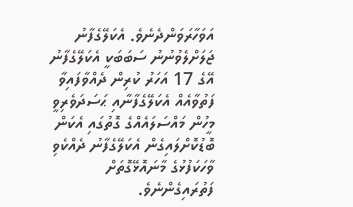އަވަހާރަވަންދެނެވެ. އެކަލޭގެފާނު ޖަލަށްލެވުނުނު ސަބަބަކީ އެކަލޭގެފާނު އޭގެ 17 އަހަރު ކުރިން ދެއްވާފައިވާ ފަތުވާއެއް އެކަލޭގެފާނާއި ޙަސަދަވެރިވީ މީހުން މައްސަލައެއްގެ ގޮތުގައި އެކަން ބޮޑުކޮށްލައިގެން އެކަލޭގެފާނު ދެއްކެވި ވާހަކަފުޅުގެ މާނައޮޅޭގޮތަށް ފަތުރައިގެންނެވެ.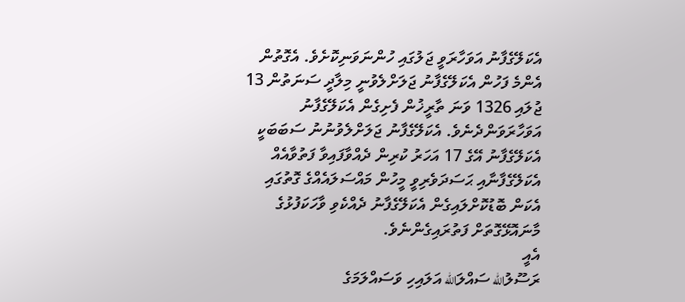އެކަލޭގެފާނު އަވަހާރަވީ ޖަލުގައި ހުންނަވަނިކޮށެވެ. އެގޮތުން އެންމެ ފަހުން އެކަލޭގެފާނު ޖަލަށްލެވުނީ މިލާދީ ސަނަތުން 13 ޖުލައި 1326 ވަނަ ތާރީޚުން ފެށިގެން އެކަލޭގެފާނު އަވަހާރަވަންދެނެވެ. އެކަލޭގެފާނު ޖަލަށްލެވުނުނު ސަބަބަކީ އެކަލޭގެފާނު އޭގެ 17 އަހަރު ކުރިން ދެއްވާފައިވާ ފަތުވާއެއް އެކަލޭގެފާނާއި ޙަސަދަވެރިވީ މީހުން މައްސަލައެއްގެ ގޮތުގައި އެކަން ބޮޑުކޮށްލައިގެން އެކަލޭގެފާނު ދެއްކެވި ވާހަކަފުޅުގެ މާނައޮޅޭގޮތަށް ފަތުރައިގެންނެވެ.
އެއީ
ރަސޫލުالله ސައްލަالله އަލައިހި ވަސައްލަމަގެ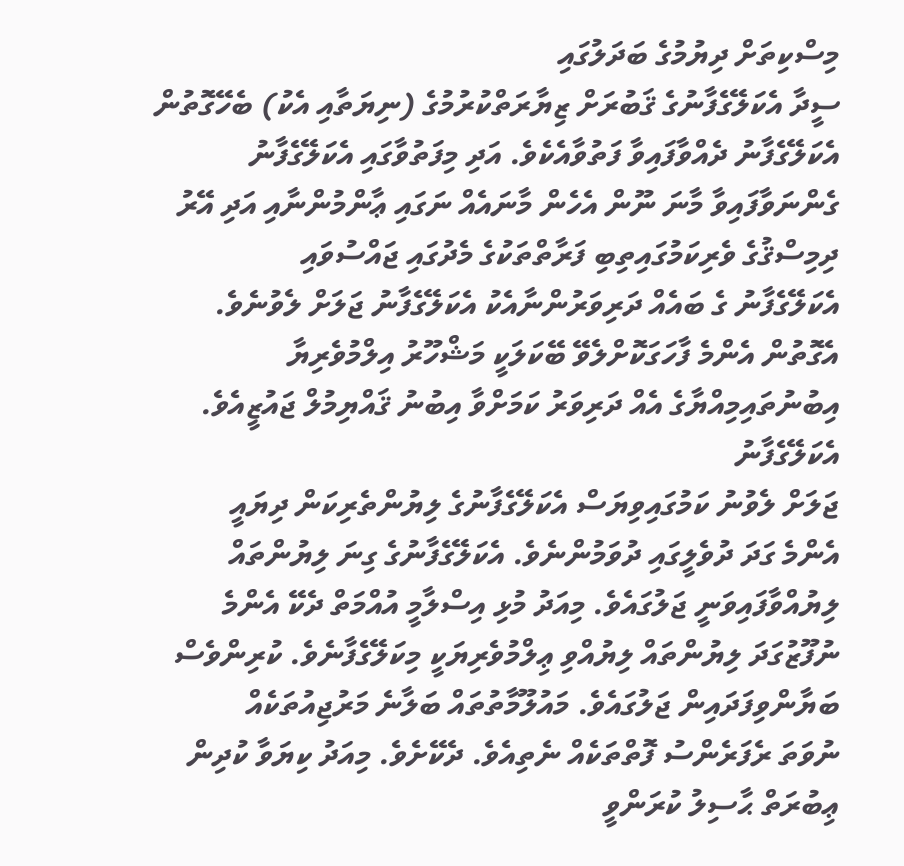މިސްކިތަށް ދިޔުމުގެ ބަދަލުގައި
ސީދާ އެކަލޭގެފާނުގެ ޤަބުރަށް ޒިޔާރަތްކުރުމުގެ (ނިޔަތާއި އެކު) ބެހޭގޮތުން
އެކަލޭގެފާނު ދެއްވާފައިވާ ފަތުވާއެކެވެ. އަދި މިފަތުވާގައި އެކަލޭގެފާނު
ގެންނަވާފައިވާ މާނަ ނޫން އެހެން މާނައެއް ނަގައި ޢާންމުންނާއި އަދި އޭރު
ދިމިސްޤުގެ ވެރިކަމުގައިތިބި ފަރާތްތަކުގެ މެދުގައި ޖައްސުވައި
އެކަލޭގެފާނު ގެ ބައެއް ދަރިވަރުންނާއެކު އެކަލޭގެފާނު ޖަލަށް ލެވުނެވެ.
އެގޮތުން އެންމެ ފާހަގަކޮށްލެވޭ ބޭކަލަކީ މަޝްހޫރު އިލްމުވެރިޔާ
އިބުނުތައިމިއްޔާގެ އެއް ދަރިވަރު ކަމަށްވާ އިބުނު ޤައްޔިމުލް ޖައުޒީއެވެ.
އެކަލޭގެފާނު
ޖަލަށް ލެވުނު ކަމުގައިވިޔަސް އެކަލޭގެފާނުގެ ލިޔުންތެރިކަން ދިޔައީ
އެންމެ ގަދަ ދުވެލީގައި ދުވަމުންނެވެ. އެކަލޭގެފާނުގެ ގިނަ ލިޔުންތައް
ލިޔުއްވާފައިވަނީ ޖަލުގައެވެ. މިއަދު މުޅި އިސްލާމީ އުއްމަތް ދެކޭ އެންމެ
ނުފޫޒުގަދަ ލިޔުންތައް ލިޔުއްވި ޢިލްމުވެރިޔަކީ މިކަލޭގެފާނެވެ. ކުރިންވެސް
ބަޔާންވިފަދައިން ޖަލުގައެވެ. މައުލޫމާތުތައް ބަލާނެ މަރުޖިއުތަކެއް
ނުވަތަ ރެފަރެންސު ފޮތްތަކެއް ނެތިއެވެ. ދެކޭށެވެ. މިއަދު ކިޔަވާ ކުދިން
ޢިބުރަތް ޙާސިލު ކުރަންވީ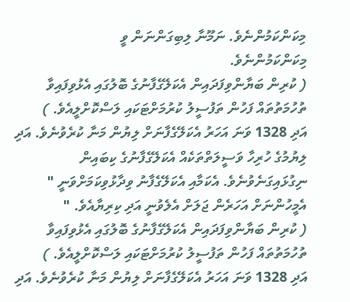މިކަންކަމުންނެވެ. ނަމޫނާ ލިބިގަންނަން ވީ
މިކަންކަމުންނެވެ.
( ކުރިން ބަޔާންވިފަދައިން އެކަލޭގެފާނުގެ ބޮލުގައި އެޅުވިފައިވާ ތުހުމަތުތައް ފަހުން ތަފުސީލު ކުރުމަށްޓަކައި ލަސްކޮށްލީއެވެ. )
އަދި 1328 ވަނަ އަހަރު އެކަލޭގެފާނަށް ލިޔުން މަނާ ކުރެވުނެވެ. އަދި ލިޔުމުގެ ހުރިހާ ވަސީލަތްތަކެއް އެކަލޭގެފާނުގެ ކިބައިން ނިގުޅައިގަނެވުނެވެ. އެކަމާއި އެކަލޭގެފާނު ވިދާޅުވިކަމަށްވަނީ " އެމީހުންނަށް އަހަރެން ޖަލަށް އެލެވުނީ އަދި ކިރިޔާއެވެ. "
( ކުރިން ބަޔާންވިފަދައިން އެކަލޭގެފާނުގެ ބޮލުގައި އެޅުވިފައިވާ ތުހުމަތުތައް ފަހުން ތަފުސީލު ކުރުމަށްޓަކައި ލަސްކޮށްލީއެވެ. )
އަދި 1328 ވަނަ އަހަރު އެކަލޭގެފާނަށް ލިޔުން މަނާ ކުރެވުނެވެ. އަދި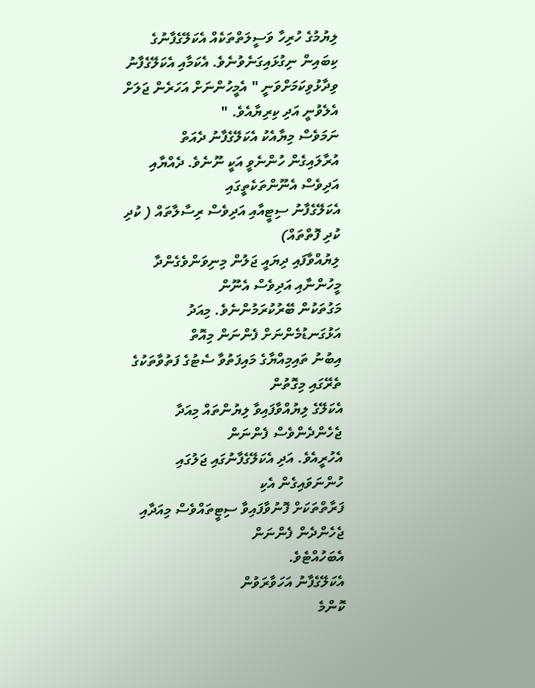ލިޔުމުގެ ހުރިހާ ވަސީލަތްތަކެއް އެކަލޭގެފާނުގެ ކިބައިން ނިގުޅައިގަނެވުނެވެ. އެކަމާއި އެކަލޭގެފާނު ވިދާޅުވިކަމަށްވަނީ " އެމީހުންނަށް އަހަރެން ޖަލަށް އެލެވުނީ އަދި ކިރިޔާއެވެ. "
ނަމަވެސް މިޔާއެކު އެކަލޭގެފާނު ދެއަތް
އުރާލައިގެން ހުންނެވީ އަކީ ނޫނެވެ. ދެއްޔާއި އަދިވެސް އެނޫންތަކެތީގައި
އެކަލޭގެފާނު ސިޓީއާއި އަދިވެސް ރިސާލާތައް ( ކުދި ކުދި ފޮތްތައް)
ލިޔުއްވާފައި ދިޔައީ ޖަލުން މިނިވަންވެގެންދާ މީހުންނާއި އަދިވެސް އެނޫން
މަގުތަކުން ބޭރުކުރަމުންނެވެ. މިއަދު އަޅުގަނޑުމެންނަށް ފެންނަން މިއޮތް
އިބުނު ތައިމިއްޔާގެ މައިފަތުވާ ސެޓުގެ ފަތުވާތަކުގެ ތެރޭގައި މިގޮތުން
އެކަލޭގެ ލިޔުއްވާފައިވާ ލިޔުންތައް މިއަދާ ޖެހެންދެންވެސް ފެންނަން
އެހުރީއެވެ. އަދި އެކަލޭގެފާނުގައި ޖަލުގައި ހުންނަވައިގެން އެކި
ފަރާތްތަކަށް ފޮނުވާފައިވާ ސިޓީތައްވެސް މިއަދާއި ޖެހެންދެން ފެންނަން
އެބަހުއްޓެވެ.
އެކަލޭގެފާނު އަހަވާރަވުން
ކޮންމެ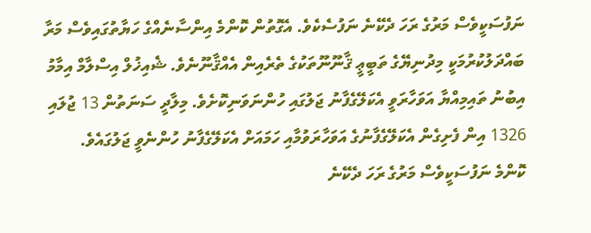ނަފުސަކީވެސް މަރުގެ ރަހަ ދެކޭނެ ނަފުސެކެވެ. އެގޮތުން ކޮންމެ އިންސާނެއްގެ ހަޔާތުގައިވެސް މަރާ ބައްދަލުކުރުމަކީ މިދުނިޔޭގެ ތަބީޢީ ޤާނޫނޫތަކުގެ ތެރެއިން އެއްޤާނޫނެވެ. ޝެއިޚުލް އިސްލާމް އިމާމު އިބުނު ތައިމިއްޔާ އަވަހާރަވީ އެކަލޭގެފާނު ޖަލުގައި ހުންނަވަނިކޮށެވެ. މިލާދީ ސަނަތުން 13 ޖުލައި 1326 އިން ފެށިގެން އެކަލޭގެފާނުގެ އަވަހާރަވުމާއި ހަމައަށް އެކަލޭގެފާނު ހުންނެވީ ޖަލުގައެވެ.
ކޮންމެ ނަފުސަކީވެސް މަރުގެ ރަހަ ދެކޭނެ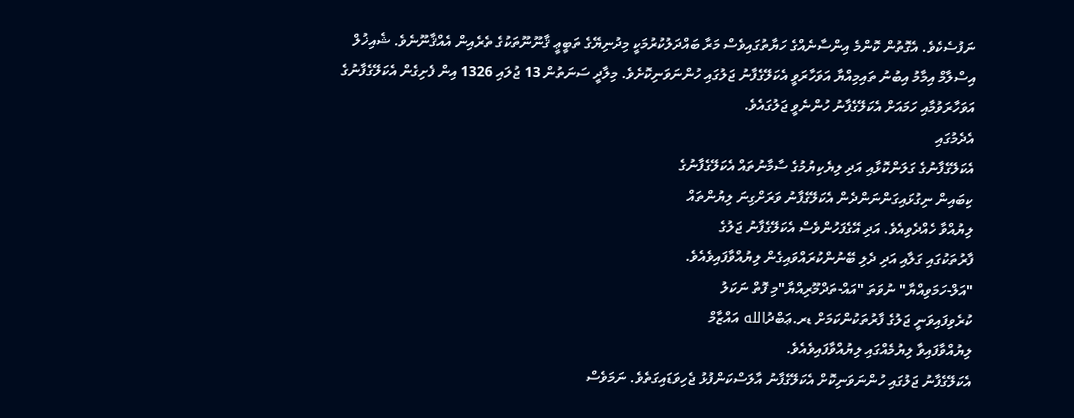ނަފުސެކެވެ. އެގޮތުން ކޮންމެ އިންސާނެއްގެ ހަޔާތުގައިވެސް މަރާ ބައްދަލުކުރުމަކީ މިދުނިޔޭގެ ތަބީޢީ ޤާނޫނޫތަކުގެ ތެރެއިން އެއްޤާނޫނެވެ. ޝެއިޚުލް އިސްލާމް އިމާމު އިބުނު ތައިމިއްޔާ އަވަހާރަވީ އެކަލޭގެފާނު ޖަލުގައި ހުންނަވަނިކޮށެވެ. މިލާދީ ސަނަތުން 13 ޖުލައި 1326 އިން ފެށިގެން އެކަލޭގެފާނުގެ އަވަހާރަވުމާއި ހަމައަށް އެކަލޭގެފާނު ހުންނެވީ ޖަލުގައެވެ.
އެދެމުގައި
އެކަލޭގެފާނުގެ ގަލަންކޮޅާއި އަދި ލިޔެކިޔުމުގެ ސާމާނުތައް އެކަލޭގެފާނުގެ
ކިބައިން ނިގުޅައިގަންނަންދެން އެކަލޭގެފާނު ވަރަށްގިނަ ލިޔުންތައް
ލިޔުއްވާ ހެއްދެވިއެވެ. އަދި އޭގެފަހުންވެސް އެކަލޭގެފާނު ޖަލުގެ
ފާރުތަކުގައި ގަލާއި އަދި ދެލި ބޭނުންކުރައްވައިގެން ލިޔުއްވާފައިވެއެވެ.
"އަލް-ހަމަވިއްޔާ" ނުވަތަ "އައް-ތަދްމޫރިއްޔާ"މި ފޮތް ނަކަލު
ކުރެވިފައިވަނީ ޖަލުގެ ފާރުތަކުންކަމަށް ޑރ.ޢަބްދުالله އައްޒާމް
ލިޔުއްވާފައިވާ ލިޔުމެއްގައި ލިޔުއްވާފައިވެއެވެ.
އެކަލޭގެފާނު ޖަލުގައި ހުންނަވަނިކޮށް އެކަލޭގެފާނު އާލަސްކަންފުޅު ޖެހިވަޑައިގަތެވެ. ނަމަވެސް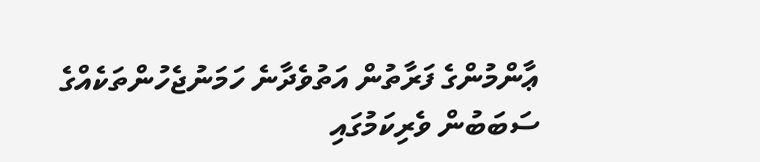ޢާންމުންގެ ފަރާތުން އަތުވެދާނެ ހަމަނުޖެހުންތަކެއްގެ ސަބަބުން ވެރިކަމުގައި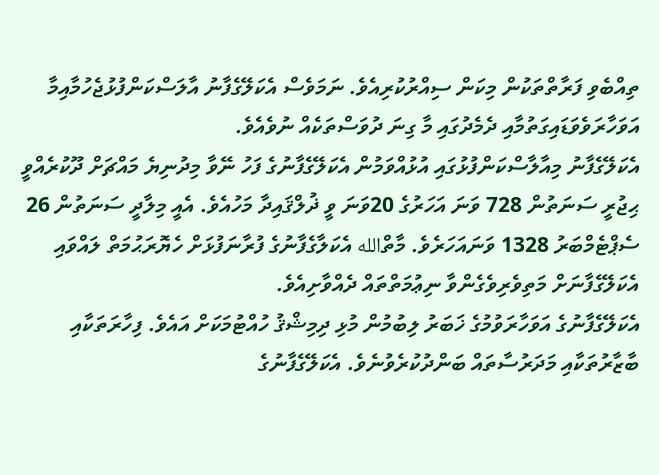ތިއްބެވި ފަރާތްތަކުން މިކަން ސިއްރުކުރިއެވެ. ނަމަވެސް އެކަލޭގެފާނު އާލަސްކަންފުޅުޖެހުމާއިމާ އަވަހާރަވެވަޑައިގަތުމާއި ދެމެދުގައި މާ ގިނަ ދުވަސްތަކެއް ނުވެއެވެ.
އެކަލޭގެފާނު މިއާލާސްކަންފުޅުގައި އުޅުއްވަމުން އެކަލޭގެފާނުގެ ފަހު ނޭވާ މިދުނިޔެ މައްޗަށް ދޫކުރެއްވީ ޙިޖުރީ ސަނަތުން 728 ވަނަ އަހަރުގެ 20ވަނަ ވީ ޛުލްޤައިދާ މަހުއެވެ. އެއީ މިލާދީ ސަނަތުން 26 ސެޕްޓެމްބަރު 1328 ވަނައަހަރެވެ. މާތްالله އެކަލާގެފާނުގެ ފުރާނަފުޅަށް ހެޔޮރަޙުމަތް ލައްވައި އެކަލޭގެފާނަށް މަތިވެރިވެގެންވާ ނިޢުމަތްތައް ދެއްވާށިއެވެ.
އެކަލޭގެފާނުގެ އަވަހާރަވުމުގެ ޚަބަރު ލިބުމުން މުޅި ދިމިޝްޤު ހުއްޓުމަކަށް އައެވެ. ފިހާރަތަކާއި ބާޒާރުތަކާއި މަދަރުސާތައް ބަންދުކުރެވުނެވެ. އެކަލޭގެފާނުގެ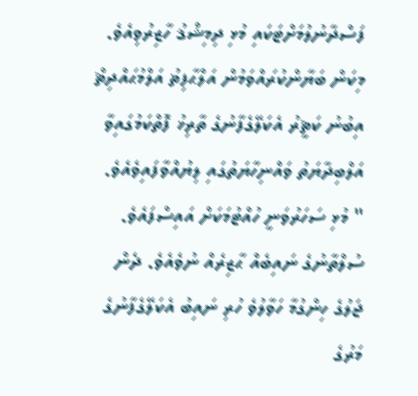ފަސްދާނުލުމަށްޓަކައި މުޅި ދިމިޝްޤު ހާޒިރުވިއެވެ.
މިކަން ބަޔާންކުރައްވަމުން އަލްޙާފިޡު އަލްމުޙައްދިޘް އިބުނު ކަޘީރު އެކަލޭގެފާނުގެ ތާރިޚު ފޮތްކަމުގައިވާ އަލްބިދާޔަތު ވައްނިހާޔަތުގައި ލިޔުއްވާފައިވެއެވެ.
" މުޅި ސަހަރުވަނީ ހުއްޓުމަކަށް އައިސްފައެވެ. ސުލްތާނުގެ ނައިބެއް ޙާޒިރެއް ނުވެއެވެ. ދެން ޖަލުގެ ހިންގުމާ ހަވާލުވެ ހުރި ނައިބު އެކަލޭގެފާނުގެ މަރުގެ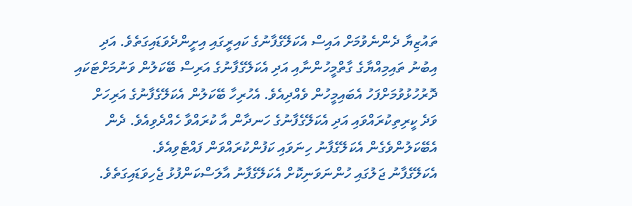ތައުޒިޔާ ދެންނެވުމަށް އައިސް އެކަލޭގެފާނުގެ ކައިރީގައި އިށީންދެވަޑައިގަތެވެ. އަދި އިބުނު ތައިމިއްޔާގެ ގާތްމީހުންނާއި އަދި އެކަލޭގެފާނުގެ އަރިސް ބޭކަލުން ވަނުމަށްޓަކައި ދޮރުހުޅުވުމަށްފަހު އެބައިމީހުން ވެއްދިއެވެ. އެހުރިހާ ބޭކަލުން އެކަލޭގެފާނުގެ އަރިހަށް ވަދެ ކީރިތިކުރައްވައި އަދި އެކަލޭގެފާނުގެ ހަނދާން އާ ކުރައްވާ ހެއްދެވިއެވެ. ދެން އެބޭކަލުންވެގެން އެކަލޭގެފާނު ހިނަވައި ކަފުންކުރައްވަން ފައްޓެވިއެވެ.
އެކަލޭގެފާނު ޖަލުގައި ހުންނަވަނިކޮށް އެކަލޭގެފާނު އާލަސްކަންފުޅު ޖެހިވަޑައިގަތެވެ.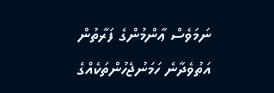ނަމަވެސް ޢާންމުންގެ ފަރާތުން އަތުވެދާނެ ހަމަނުޖެހުންތަކެއްގެ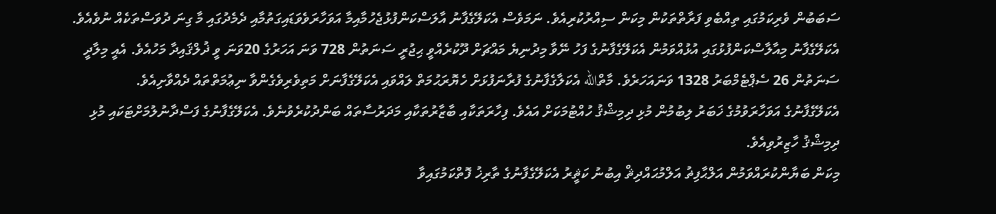ސަބަބުން ވެރިކަމުގައި ތިއްބެވި ފަރާތްތަކުން މިކަން ސިއްރުކުރިއެވެ. ނަމަވެސް އެކަލޭގެފާނު އާލަސްކަންފުޅުޖެހުމާއިމާ އަވަހާރަވެވަޑައިގަތުމާއި ދެމެދުގައި މާ ގިނަ ދުވަސްތަކެއް ނުވެއެވެ.
އެކަލޭގެފާނު މިއާލާސްކަންފުޅުގައި އުޅުއްވަމުން އެކަލޭގެފާނުގެ ފަހު ނޭވާ މިދުނިޔެ މައްޗަށް ދޫކުރެއްވީ ޙިޖުރީ ސަނަތުން 728 ވަނަ އަހަރުގެ 20ވަނަ ވީ ޛުލްޤައިދާ މަހުއެވެ. އެއީ މިލާދީ ސަނަތުން 26 ސެޕްޓެމްބަރު 1328 ވަނައަހަރެވެ. މާތްالله އެކަލާގެފާނުގެ ފުރާނަފުޅަށް ހެޔޮރަޙުމަތް ލައްވައި އެކަލޭގެފާނަށް މަތިވެރިވެގެންވާ ނިޢުމަތްތައް ދެއްވާށިއެވެ.
އެކަލޭގެފާނުގެ އަވަހާރަވުމުގެ ޚަބަރު ލިބުމުން މުޅި ދިމިޝްޤު ހުއްޓުމަކަށް އައެވެ. ފިހާރަތަކާއި ބާޒާރުތަކާއި މަދަރުސާތައް ބަންދުކުރެވުނެވެ. އެކަލޭގެފާނުގެ ފަސްދާނުލުމަށްޓަކައި މުޅި ދިމިޝްޤު ހާޒިރުވިއެވެ.
މިކަން ބަޔާންކުރައްވަމުން އަލްޙާފިޡު އަލްމުޙައްދިޘް އިބުނު ކަޘީރު އެކަލޭގެފާނުގެ ތާރިޚު ފޮތްކަމުގައިވާ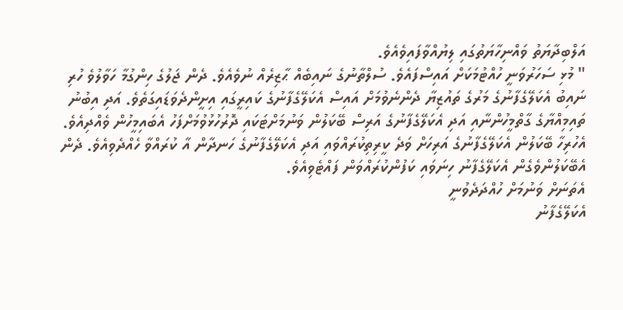އަލްބިދާޔަތު ވައްނިހާޔަތުގައި ލިޔުއްވާފައިވެއެވެ.
" މުޅި ސަހަރުވަނީ ހުއްޓުމަކަށް އައިސްފައެވެ. ސުލްތާނުގެ ނައިބެއް ޙާޒިރެއް ނުވެއެވެ. ދެން ޖަލުގެ ހިންގުމާ ހަވާލުވެ ހުރި ނައިބު އެކަލޭގެފާނުގެ މަރުގެ ތައުޒިޔާ ދެންނެވުމަށް އައިސް އެކަލޭގެފާނުގެ ކައިރީގައި އިށީންދެވަޑައިގަތެވެ. އަދި އިބުނު ތައިމިއްޔާގެ ގާތްމީހުންނާއި އަދި އެކަލޭގެފާނުގެ އަރިސް ބޭކަލުން ވަނުމަށްޓަކައި ދޮރުހުޅުވުމަށްފަހު އެބައިމީހުން ވެއްދިއެވެ. އެހުރިހާ ބޭކަލުން އެކަލޭގެފާނުގެ އަރިހަށް ވަދެ ކީރިތިކުރައްވައި އަދި އެކަލޭގެފާނުގެ ހަނދާން އާ ކުރައްވާ ހެއްދެވިއެވެ. ދެން އެބޭކަލުންވެގެން އެކަލޭގެފާނު ހިނަވައި ކަފުންކުރައްވަން ފައްޓެވިއެވެ.
އެތަނަށް ވަނުމަށް ހުއްދަދެވުނީ
އެކަލޭގެފާނު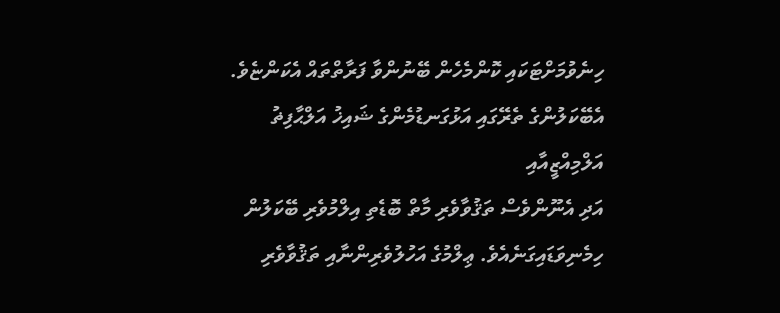ހިނެވުމަށްޓަކައި ކޮންމެހެން ބޭނުންވާ ފަރާތްތައް އެކަންޏެވެ.
އެބޭކަލުންގެ ތެރޭގައި އަޅުގަނޑުމެންގެ ޝައިޚު އަލްޙާފިޡު އަލްމިއްޒީއާއި
އަދި އެނޫންވެސް ތަޤުވާވެރި މާތް ބޮޑެތި އިލްމުވެރި ބޭކަލުން
ހިމެނިވަޑައިގަނެއެވެ. ޢިލްމުގެ އަހުލުވެރިންނާއި ތަޤުވާވެރި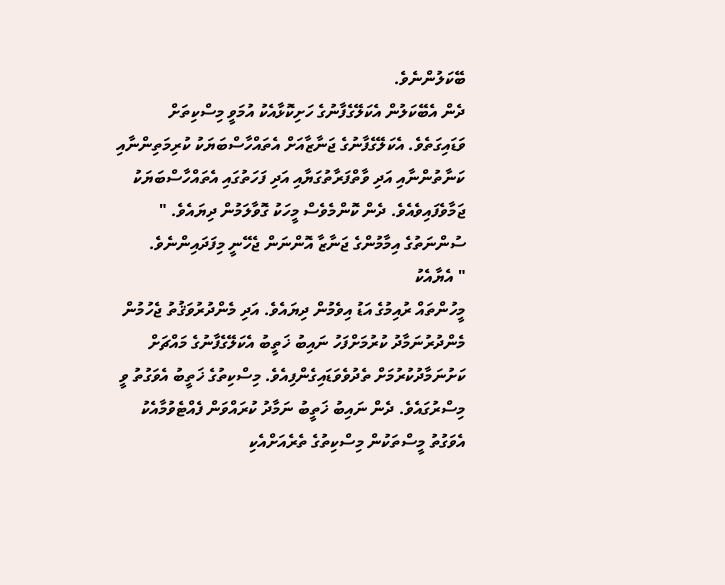ބޭކަލުންނެވެ.
ދެން އެބޭކަލުން އެކަލޭގެފާނުގެ ހަށިކޮޅާއެކު އުމަވީ މިސްކިތަށް
ވަޑައިގަތެވެ. އެކަލޭގެފާނުގެ ޖަނާޒާއަށް އެތައްހާސްބަޔަކު ކުރިމަތިންނާއި
ކަނާތުންނާއި އަދި ވާތްފަރާތުގަޔާއި އަދި ފަހަތުގައި އެތައްހާސްބަޔަކު
ޖަމާވެފައިވެއެވެ. ދެން ކޮންމެވެސް މީހަކު ގޮވާލަމުން ދިޔައެވެ. "
ސުންނަތުގެ އިމާމުންގެ ޖަނާޒާ އޮންނަން ޖެހޭނީ މިފަދައިންނެވެ.
" އެޔާއެކު
މީހުންތައް ރުއިމުގެ އަޑު އިވެމުން ދިޔައެވެ. އަދި މެންދުރުވަޤުތު ޖެހުމުން
މެންދުރުނަމާދު ކުރުމަށްފަހު ނައިބު ޚަތީބު އެކަލޭގެފާނުގެ މައްޗަށް
ކަށުނަމާދުކުރުމަށް ތެދުވެވަޑައިގެންފިއެވެ. މިސްކިތުގެ ޚަތީބު އެވަގުތު ވީ
މިސްރުގައެވެ. ދެން ނައިބު ޚަތީބު ނަމާދު ކުރައްވަން ފެއްޓެވުމާއެކު
އެވަގުތު މީސްތަކުން މިސްކިތުގެ ތެރެއަށްއެކި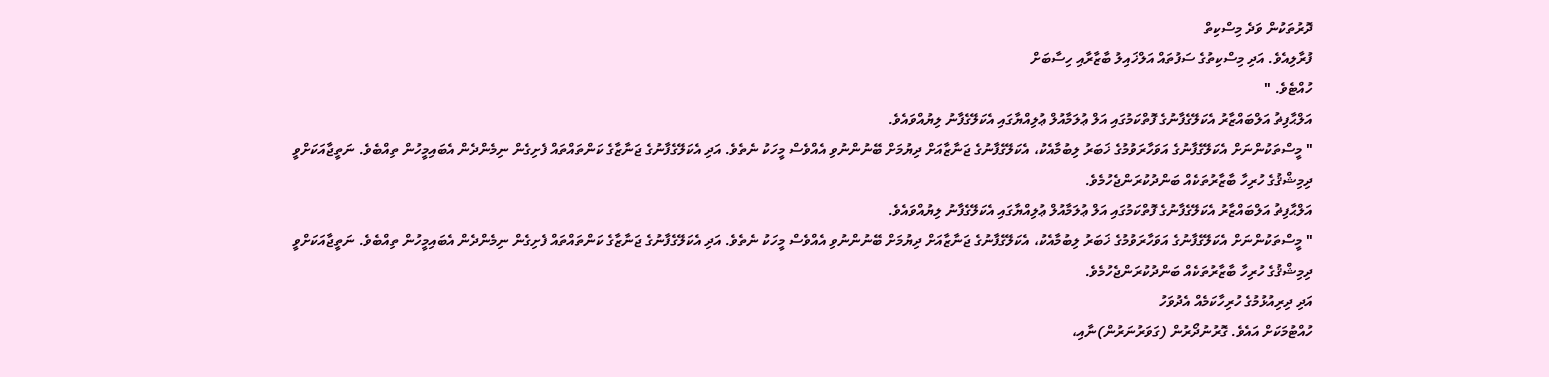ދޮރުތަކުން ވަދެ މިސްކިތް
ފުރާލިއެވެ. އަދި މިސްކިތުގެ ސަފުތައް އަލްޚައިލު ބާޒާރާއި ހިސާބަށް
ހުއްޓެވެ. "
އަލްޙާފިޡު އަލްބައްޒާރު އެކަލޭގެފާނުގެ ފޮތްކަމުގައި އަލް ޢުލަމާއުލް ޢުލިއްޔާގައި އެކަލޭގެފާނު ލިޔުއްވައެވެ.
" މީސްތަކުންނަށް އެކަލޭގެފާނުގެ އަވަހާރަވުމުގެ ޚަބަރު ލިބުމާއެކު، އެކަލޭގެފާނުގެ ޖަނާޒާއަށް ދިޔުމަށް ބޭނުންނުވި އެއްވެސް މީހަކު ނެތެވެ. އަދި އެކަލޭގެފާނުގެ ޖަނާޒާގެ ކަންތައްތައް ފެށިގެން ނިމެންދެން އެބައިމީހުން ތިއްބެވެ. ނަތީޖާއަކަށްވީ ދިމިޝްޤުގެ ހުރިހާ ބާޒާރުތަކެއް ބަންދުކުރަންޖެހުމެވެ.
އަލްޙާފިޡު އަލްބައްޒާރު އެކަލޭގެފާނުގެ ފޮތްކަމުގައި އަލް ޢުލަމާއުލް ޢުލިއްޔާގައި އެކަލޭގެފާނު ލިޔުއްވައެވެ.
" މީސްތަކުންނަށް އެކަލޭގެފާނުގެ އަވަހާރަވުމުގެ ޚަބަރު ލިބުމާއެކު، އެކަލޭގެފާނުގެ ޖަނާޒާއަށް ދިޔުމަށް ބޭނުންނުވި އެއްވެސް މީހަކު ނެތެވެ. އަދި އެކަލޭގެފާނުގެ ޖަނާޒާގެ ކަންތައްތައް ފެށިގެން ނިމެންދެން އެބައިމީހުން ތިއްބެވެ. ނަތީޖާއަކަށްވީ ދިމިޝްޤުގެ ހުރިހާ ބާޒާރުތަކެއް ބަންދުކުރަންޖެހުމެވެ.
އަދި ދިރިއުޅުމުގެ ހުރިހާކަމެއް އެދުވަހު
ހުއްޓުމަކަށް އައެވެ. ގޮރުނުދޯރުން (ގަވަރުނަރުން)ނާއި،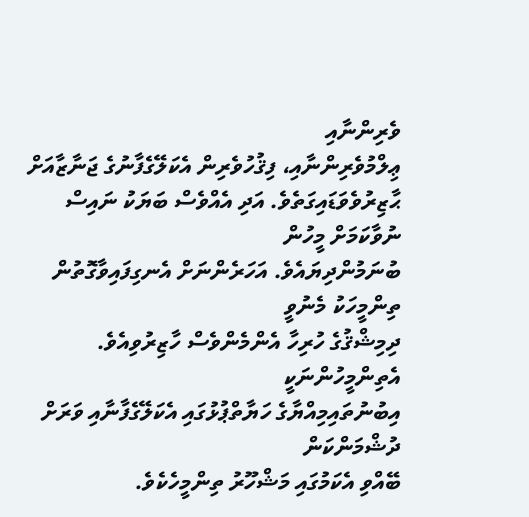ވެރިންނާއި
ޢިލްމުވެރިންނާއި، ފިޤުހުވެރިން އެކަލޭގެފާނުގެ ޖަނާޒާއަށް
ޙާޒިރުވެވަޑައިގަތެވެ. އަދި އެއްވެސް ބަޔަކު ނައިސް ނުވާކަމަށް މީހުން
ބުނަމުންދިޔައެވެ. އަހަރެންނަށް އެނގިފައިވާގޮތުން ތިންމީހަކު މެނުވީ
ދިމިޝްޤުގެ ހުރިހާ އެންމެންވެސް ހާޒިރުވިއެވެ.
އެތިންމީހުންނަކީ
އިބުނުތައިމިއްޔާގެ ހަޔާތްޕުޅުގައި އެކަލޭގެފާނާއި ވަރަށް ދުޝްމަންކަން
ބޭއްވި އެކަމުގައި މަޝްހޫރު ތިންމީހެކެވެ.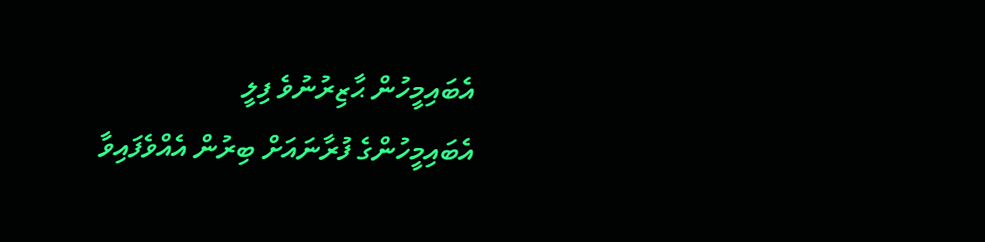އެބައިމީހުން ޙާޒިރުނުވެ ފިލީ
އެބައިމީހުންގެ ފުރާނައަށް ބިރުން އެއްވެފައިވާ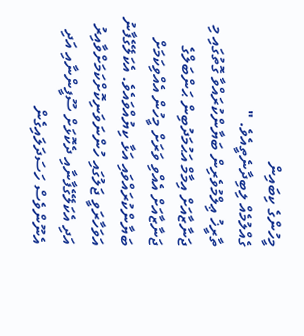މީހުންގެ ކިބައިން
ގެއްލުމެއް ލިބިދާނެތީއެވެ. "
ތާރީޚު ޢިލްމުވެރިން ބަޔާންކުރައްވާ ގޮތުގައި މި ޖަނާޒާއަށް އިމާމް އަޙުމަދުބިން ޙަންބަލްގެ ޖަނާޒާއަށް އެއްވި ވަރަށް މީހުން އެއްވިކަމަށް ބަޔާންކުރައްވައި އަޅާ ކިޔުއްވައެވެ. އެކަލޭގެފާނު އަވަހާރަވީ ޖަލުގައި ހުންނަވަނިކޮށްކަމަށްވާއިރު އަދި އެކަލޭގެފާނާއި ދެކޮޅަށް ސޫފީންނާއި އަދި އެނޫންވެސް ހަސަދަލައިގެން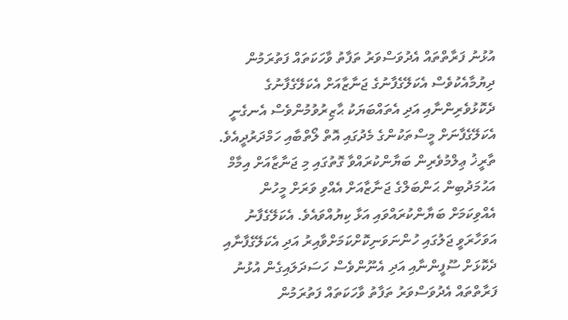އުޅުނު ފަރާތްތައް އެދުވަސްވަރު ތަފާތު ވާހަކަތައް ފަތުރަމުން ދިޔުމާއެކުވެސް އެކަލޭގެފާނުގެ ޖަނާޒާއަށް އެކަލޭގެފާނުގެ ދެކޮޅުވެރިންނާއި އަދި އެތައްބަޔަކު ޙާޒިރުވުމުންވެސް އެނގެނީ އެކަލޭގެފާނަށް މީސްތަކުންގެ މެދުގައި އޮތް ލޯތްބާއި ހަމްދަރުދީއެވެ.
ތާރީޚު ޢިލްމުވެރިން ބަޔާންކުރައްވާ ގޮތުގައި މި ޖަނާޒާއަށް އިމާމް އަޙުމަދުބިން ޙަންބަލްގެ ޖަނާޒާއަށް އެއްވި ވަރަށް މީހުން އެއްވިކަމަށް ބަޔާންކުރައްވައި އަޅާ ކިޔުއްވައެވެ. އެކަލޭގެފާނު އަވަހާރަވީ ޖަލުގައި ހުންނަވަނިކޮށްކަމަށްވާއިރު އަދި އެކަލޭގެފާނާއި ދެކޮޅަށް ސޫފީންނާއި އަދި އެނޫންވެސް ހަސަދަލައިގެން އުޅުނު ފަރާތްތައް އެދުވަސްވަރު ތަފާތު ވާހަކަތައް ފަތުރަމުން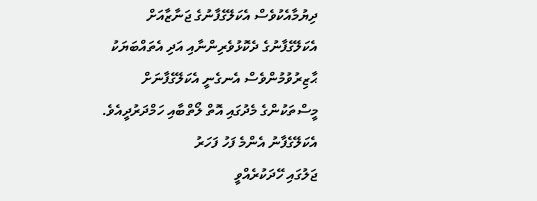ދިޔުމާއެކުވެސް އެކަލޭގެފާނުގެ ޖަނާޒާއަށް އެކަލޭގެފާނުގެ ދެކޮޅުވެރިންނާއި އަދި އެތައްބަޔަކު ޙާޒިރުވުމުންވެސް އެނގެނީ އެކަލޭގެފާނަށް މީސްތަކުންގެ މެދުގައި އޮތް ލޯތްބާއި ހަމްދަރުދީއެވެ.
އެކަލޭގެފާނު އެންމެ ފަހު ފަހަރު
ޖަލުގައި ހޭދަކުރެއްވީ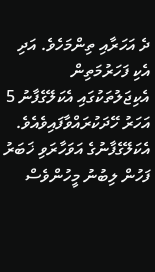ދެ އަހަރާއި ތިންމަހެވެ. އަދި އެކި ފަހަރުމަތިން
އެކިޖަލުތަކުގައި އެކަލޭގެފާނު 5 އަހަރު ހޭދަކުރައްވާފައިވެއެވެ.
އެކަލޭގެފާނުގެ އަވަހާރަވި ޚަބަރު ފަހުން ލިބުނު މީހުންވެސް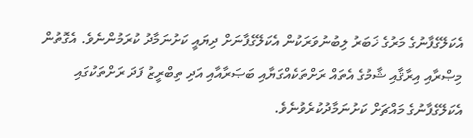އެކަލޭގެފާނުގެ މަރުގެ ޚަބަރު ލިބުނުވަރަކުން އެކަލޭގެފާނަށް ދިޔައީ ކަށުނަމާދު ކުރަމުންނެވެ. އެގޮތުން މިޞްރާއި އިރާޤާއި ޝާމުގެ އެތައް ރަށްތަކެއްގަޔާއި ބަޞަރާއާއި އަދި ތިބްރީޒު ފަދަ ރަށްތަކުގައި އެކަލޭގެފާނުގެ މައްޗަށް ކަށުނަމާދުކުރެވުނެވެ.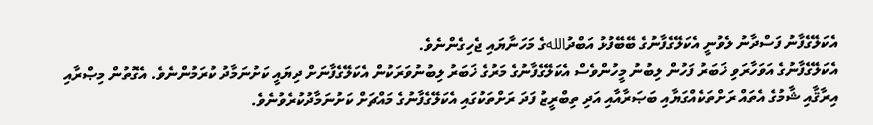އެކަލޭގެފާނު ފަސްދާނު ލެވުނީ އެކަލޭގެފާނުގެ ބޭބޭފުޅު އަބްދުاللهގެ މަހަނާޔައި ޖެހިގެންނެވެ.
އެކަލޭގެފާނުގެ އަވަހާރަވި ޚަބަރު ފަހުން ލިބުނު މީހުންވެސް އެކަލޭގެފާނުގެ މަރުގެ ޚަބަރު ލިބުނުވަރަކުން އެކަލޭގެފާނަށް ދިޔައީ ކަށުނަމާދު ކުރަމުންނެވެ. އެގޮތުން މިޞްރާއި އިރާޤާއި ޝާމުގެ އެތައް ރަށްތަކެއްގަޔާއި ބަޞަރާއާއި އަދި ތިބްރީޒު ފަދަ ރަށްތަކުގައި އެކަލޭގެފާނުގެ މައްޗަށް ކަށުނަމާދުކުރެވުނެވެ.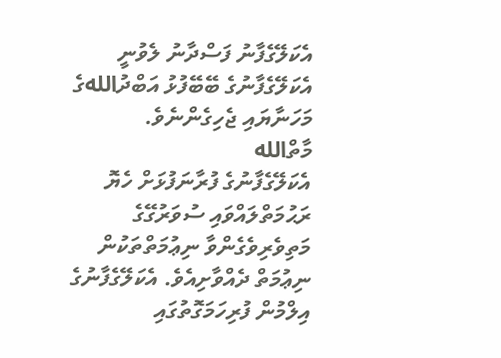އެކަލޭގެފާނު ފަސްދާނު ލެވުނީ އެކަލޭގެފާނުގެ ބޭބޭފުޅު އަބްދުاللهގެ މަހަނާޔައި ޖެހިގެންނެވެ.
މާތްالله
އެކަލޭގެފާނުގެ ފުރާނަފުޅަށް ހެޔޮ ރަޙުމަތްލައްވައި ސުވަރުގޭގެ
މަތިވެރިވެގެންވާ ނިޢުމަތްތަކުން ނިޢުމަތް ދެއްވާށިއެވެ. އެކަލޭގެފާނުގެ
އިލްމުން ފުރިހަމަގޮތުގައި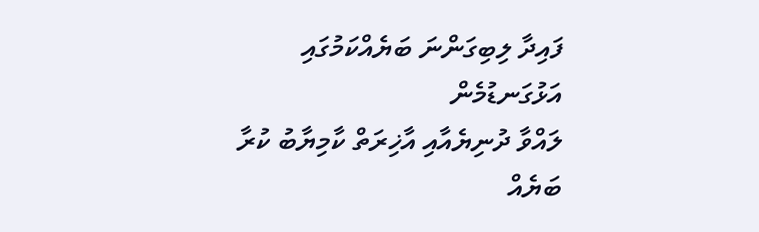ފައިދާ ލިބިގަންނަ ބަޔެއްކަމުގައި އަޅުގަނޑުމެން
ލައްވާ ދުނިޔެއާއި އާޚިރަތް ކާމިޔާބު ކުރާ ބަޔެއް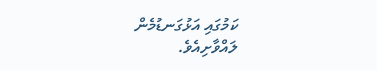ކަމުގައި އަޅުގަނޑުމެން
ލައްވާށިއެވެ.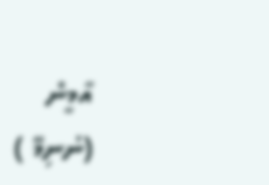އާމީން
(ނުނިމޭ )